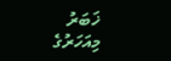ޚަބަރު
މިއަހަރުގެ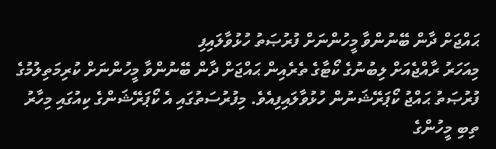ޙައްޖަށް ދާން ބޭނުންވާ މީހުންނަށް ފުރުޞަތު ހުޅުވާލައިފި
މިއަހަރު ރާއްޖެއަށް ލިބުނުގެ ކޯޓާގެ ތެރެއިން ޙައްޖަށް ދާން ބޭނުންވާ މީހުންނަށް ކުރިމަތިލުމުގެ ފުރުޞަތު ޙައްޖު ކޯޕަރޭޝަނުން ހުޅުވާލައިފިއެވެ. މިފުރުސަތުގައި އެ ކޯޕަރޭޝަންގެ ކިއުގައި މިހާރު ތިބި މީހުންގެ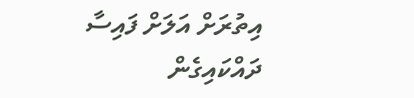އިތުރަށް އަލަށް ފައިސާ ދައްކައިގެން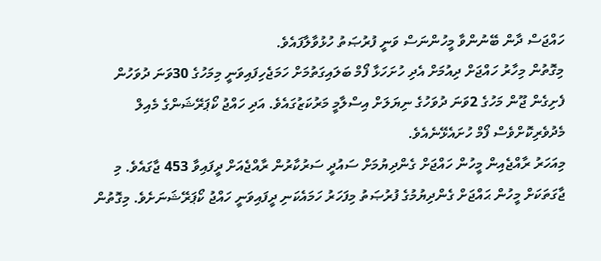ހައްޖަސް ދާން ބޭނުންވާ މީހުންނަސް ވަނީ ފުރުޞަތު ހުޅުވާލާފައެވެ.
މިގޮތުން މިހާރު ހައްޖަށް ދިއުމަށް އެދި ހުށަހަޅާ ފޯމް ބަލައިގަތުމަށް ހަމަޖެހިފައިވަނީ މިމަހުގެ 30ވަނަ ދުވަހުން ފެށިގެން ޖޫން މަހުގެ 2ވަނަ ދުވަހުގެ ނިޔަލަށް އިސްލާމީ މަރުކަޒުގައެވެ. އަދި ހައްޖު ކޯޕަރޭޝަންގެ މެއިލް މެދުވެރިކޮށްވެސް ފޯމް ހުށައެޅޭނެއެވެ.
މިއަހަރު ރާއްޖެއިން މީހުން ހައްޖަށް ގެންދިޔުމަށް ސައުދީ ސަރުކާރުން ރާއްޖެއަށް ދީފައިވާ 453 ޖާގައެވެ. މި ޖާގަތަކަށް މީހުން ޙައްޖަށް ގެންދިޔުމުގެ ފުރުޞަތު މިފަހަރު ހަމައެކަނި ދީފައިވަނީ ހައްޖު ކޯޕަރޭޝަނަށެވެ. މިގޮތުން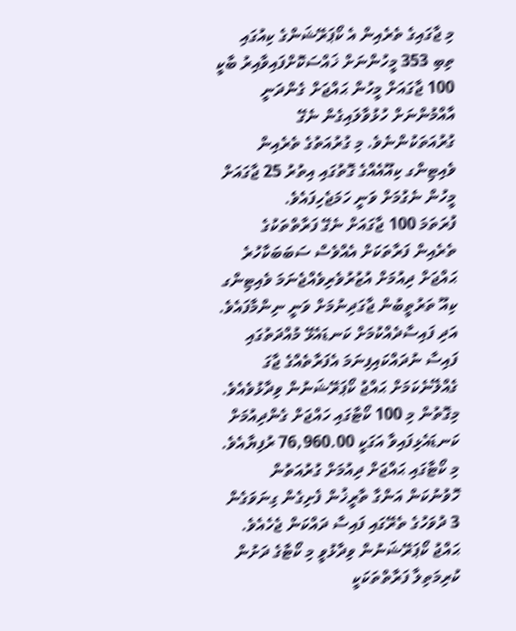މި ޖާގައިގެ ތެރެއިން އެ ކޯޕަރޭޝަންގެ ކިއުގައި ތިބި 353 މީހުންނަށް ޚައްސަކޮށްފައިވާއިރު ބާކީ 100 ޖާގައަށް މީހުން ޙައްޖަށް ގެންދަނީ އާއްމުންނަށް ހުޅުވާލައިގެން ނެގޭ ގުރުއަތަކުންނެވެ. މި ގުރުއަތުގެ ތެރެއިން ވެއިޓިންގ ކިއޫއެއްގެ ގޮތުގައި އިތުރު 25 ޖާގައަށް މީހުން ނެގުމަށް ވަނީ ހަމަޖެހިފައެވެ.
ފުރަތަމަ 100 ޖާގައަށް ނެގޭ ފަރާތްތަކުގެ ތެރެއިން ފަރާތަކަށް އެއްވެސް ސަބަބަކާހުރެ ޙައްޖަށް ދިއުމަށް އުޒުރުވެރިވެއްޖެނަމަ ވެއިޓިންގ ކިއޫ ތަރުތީބުން ޖާގަދިނުމަށް ވަނީ ނިންމާފައެވެ. އަދި ފައިސާދެއްކުމަށް ކަނޑައެޅޭ މުއްދަތުގައި ފައިސާ ނުދައްކައިފިނަމަ އެފަރާތެއްގެ ޖާގަ ގެއްލޭނެކަމަށް ޙައްޖު ކޯޕަރޭޝަނުން ވިދާޅުވެއެވެ. މިގޮތުން މި 100 ކޯޓާގައި ހައްޖަށް ގެންދިއުމަށް ކަނޑައެޅިފައިވާ އަގަކީ 76,960.00 ރުފިޔާއެވެ. މި ކޯޓާގައި ޙައްޖަށް ދިއުމަށް ގުރުއަތުން ހޮވުނުކަން އަންގާ ތާރީޚުން ފެށިގެން ގިނަވަގެން 3 ދުވަހުގެ ތެރޭގައި ފައިސާ ދައްކަން ޖެހެއެވެ.
ޙައްޖު ކޯޕަރޭޝަނުން ވިދާޅުވީ މި ކޯޓާގެ ދަށުން ކުރިމަތިލާ ފަރާތްތަކަކީ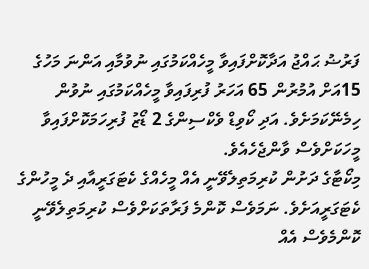ފަރުޟު ޙައްޖު އަދާކޮށްފައިވާ މީހެއްކަމުގައި ނުވުމާއި އަންނަ މަހުގެ 15އަށް އުމުރުން 65 އަހަރު ފުރިފައިވާ މީހެއްކަމުގައި ނުވުން ހިމެނޭކަމަށެވެ. އަދި ކޯވިޑް ވެކްސިންގެ 2 ޑޯޒު ފުރިހަމަކޮށްފައިވާ މީހަކަށްވެސް ވާންޖެހެއެވެ.
މިކޯޓާގެ ދަށުން ކުރިމަތިލެވޭނީ އެއް މީހެއްގެ ކެޓަގަރީއާއި ދެ މީހުންގެ ކެޓަގަރީއަށެވެ. ނަމަވެސް ކޮންމެ ފަރާތަކަށްވެސް ކުރިމަތިލެވޭނީ ކޮންމެވެސް އެއް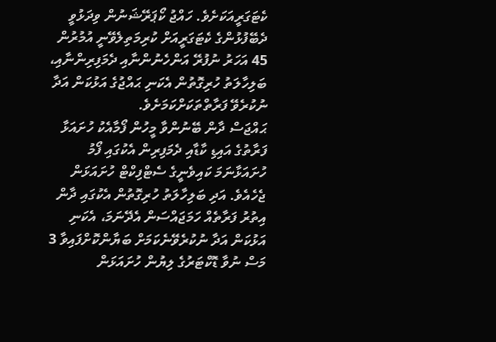ކެޓަގަރީއަކަށެވެ. ހައްޖު ކޯޕަރޭޝަނުން ވިދަޅުވީ ދެބޭފުޅުންގެ ކެޓަގަރީއަށް ކުރިމަތިލެވޭނީ އުމުރުން 45 އަހަރު ނުފުރޭ އަންހެނުންނާއި ދެމަފިރިންނާއި، ބަލިހާލަތު ހުރިގޮތުން އެކަނި ޙައްޖުގެ އަޅުކަން އަދާ ނުކުރެވޭ ފަރާތްތަކަށްކަމަށެވެ.
ޙައްޖަސް ދާން ބޭނުންވާ މީހުން ފޯމާއެކު ހުށައަޅާ ފަރާތުގެ އައިޑި ކާޑާއި ދެމަފިރިން އެކުގައި ފޯމު ހުށައަޅާނަމަ ކައިވެނީގެ ސެޓްފިކްޓް ހުށައަޅަން ޖެހެއެވެ. އަދި ބަލިހާލަތު ހުރިގޮތުން އެކުގައި ދާން އިތުރު ފަރާތެއް ހަމަޖައްސަން އެދޭނަމަ، އެކަނި އަޅުކަން އަދާ ނުކުރެވޭނެކަމަށް ބަޔާންކޮށްފައިވާ 3 މަސް ނުވާ ޑޮކްޓަރުގެ ލިޔުން ހުށައަޅަން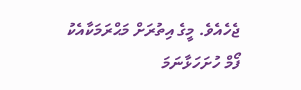ޖެހެއެވެ. މީގެ އިތުރަށް މަޙްރަމަކާއެކު ފޯމް ހުށަހަޅާނަމަ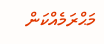މަޙްރަމެއްކަން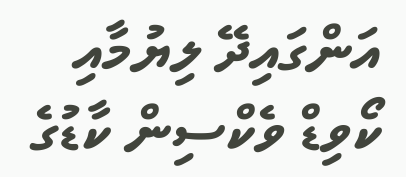އަންގައިދޭ ލިޔުމާއި ކޯވިޑް ވެކްސިން ކާޑުގެ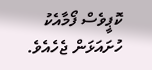ކޮޕީވެސް ފޯމާއެކު ހުށައަޅަން ޖެހެއެވެ.